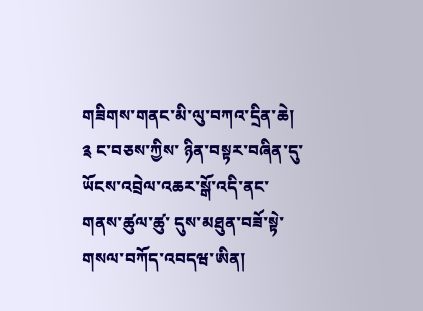གཟིགས་གནང་མི་ལུ་བཀའ་དྲིན་ཆེ།
༉ ང་བཅས་ཀྱིས་ ཉིན་བསྟར་བཞིན་དུ་
ཡོངས་འབྲེལ་འཆར་སྒོ་འདི་ནང་
གནས་ཚུལ་ཚུ་ དུས་མཐུན་བཟོ་སྟེ་ གསལ་བཀོད་འབདཝ་ཨིན།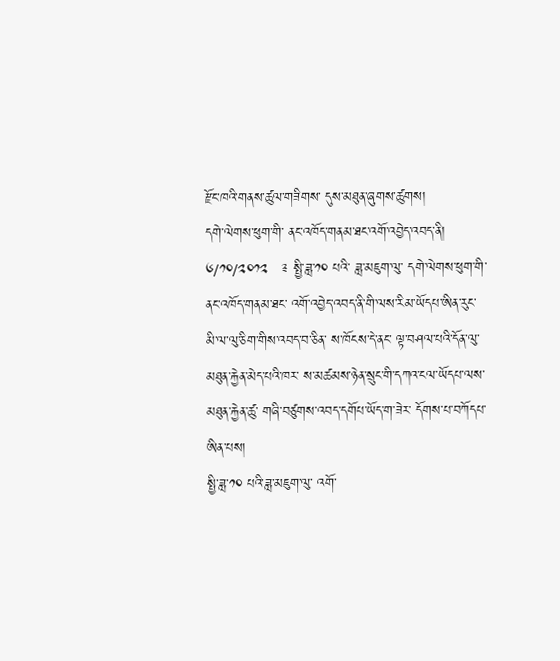རྫོང་ཁའི་གནས་ཚུལ་གཟིགས་ དུས་མཐུན་ཞུགས་ཚུགས།
དགེ་ལེགས་ཕུག་གི་ ནང་འཁོད་གནམ་ཐང་འགོ་འབྱེད་འབད་ནི།
༦/༡༠/༢༠༡༢   ༉ སྤྱི་ཟླ་༡༠ པའི་ ཟླ་མཇུག་ལུ་ དགེ་ལེགས་ཕུག་གི་ ནང་འཁོད་གནམ་ཐང་ འགོ་འབྱེད་འབད་ནི་གི་ལས་རིམ་ཡོདཔ་ཨིན་རུང་ མི་ལ་ལུ་ཅིག་གིས་འབད་བ་ཅིན་ ས་ཁོངས་དེ་ནང་ ལྟ་བཤལ་པའི་དོན་ལུ་ མཐུན་རྐྱེན་མེད་པའི་ཁར་ ས་མཚམས་ཉེན་སྲུང་གི་དཀའ་ངལ་ཡོདཔ་ལས་ མཐུན་རྐྱེན་ཚུ་ གཞི་བཙུགས་འབད་དགོཔ་ཡོད་ག་ཟེར་ དོགས་པ་བཀོདཔ་ཨིན་པས།
སྤྱི་ཟླ་༡༠ པའི་ཟླ་མཇུག་ལུ་ འགོ་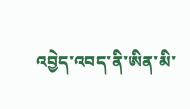འབྱེད་འབད་ནི་ཨིན་མི་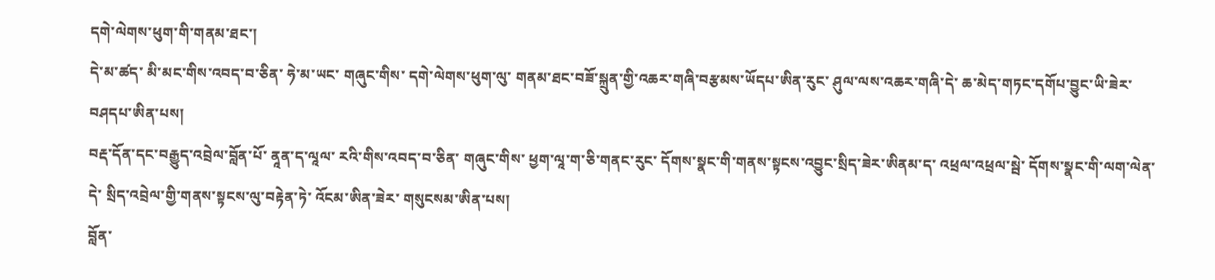དགེ་ལེགས་ཕུག་གི་གནམ་ཐང་།
དེ་མ་ཚད་ མི་མང་གིས་འབད་བ་ཅིན་ ཧེ་མ་ཡང་ གཞུང་གིས་ དགེ་ལེགས་ཕུག་ལུ་ གནམ་ཐང་བཟོ་སྐྲུན་གྱི་འཆར་གཞི་བརྩམས་ཡོདཔ་ཨིན་རུང་ ཤུལ་ལས་འཆར་གཞི་དེ་ ཆ་མེད་གཏང་དགོཔ་བྱུང་ཡི་ཟེར་ བཤདཔ་ཨིན་པས།
བརྡ་དོན་དང་བརྒྱུད་འབྲེལ་བློན་པོ་ ནཱན་ད་ལཱལ་ རའི་གིས་འབད་བ་ཅིན་ གཞུང་གིས་ ཕྱག་ལཱ་ག་ཅི་གནང་རུང་ དོགས་སྣང་གི་གནས་སྟངས་འབྱུང་སྲིད་ཟེར་ཨིནམ་ད་ འཕྲལ་འཕྲལ་སྦེ་ དོགས་སྣང་གི་ལག་ལེན་དེ་ སྲིད་འབྲེལ་གྱི་གནས་སྟངས་ལུ་བརྟེན་ཏེ་ འོངམ་ཨིན་ཟེར་ གསུངསམ་ཨིན་པས།
བློན་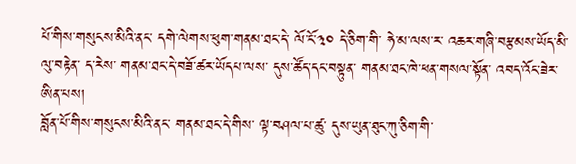པོ་གིས་གསུངས་མིའི་ནང་ དགེ་ལེགས་ཕུག་གནམ་ཐང་དེ་ ལོ་ངོ་༣༠ དེ་ཅིག་གི་ ཧེ་མ་ལས་ར་ འཆར་གཞི་བརྩམས་ཡོད་མི་ལུ་བརྟེན་ ད་རེས་ གནམ་ཐང་དེ་བཟོ་ཚར་ཡོདཔ་ལས་ དུས་ཚོད་དང་བསྟུན་ གནམ་ཐང་ཁེ་ཕན་གསལ་སྟོན་ འབད་འོང་ཟེར་ཨིན་པས།
བློན་པོ་གིས་གསུངས་མིའི་ནང་ གནམ་ཐང་དེ་གིས་ ལྟ་བཤལ་པ་ཚུ་ དུས་ཡུན་ཐུང་ཀུ་ཅིག་གི་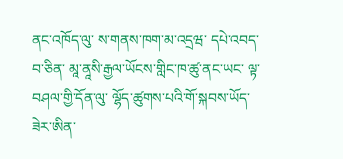ནང་འཁོད་ལུ་ ས་གནས་ཁག་མ་འདྲཝ་ དཔེ་འབད་བ་ཅིན་ མཱ་ནཱསི་རྒྱལ་ཡོངས་གླིང་ཁ་ཚུ་ནང་ཡང་ ལྟ་བཤལ་གྱི་དོན་ལུ་ ལྷོད་ཚུགས་པའི་གོ་སྐབས་ཡོད་ཟེར་ཨིན་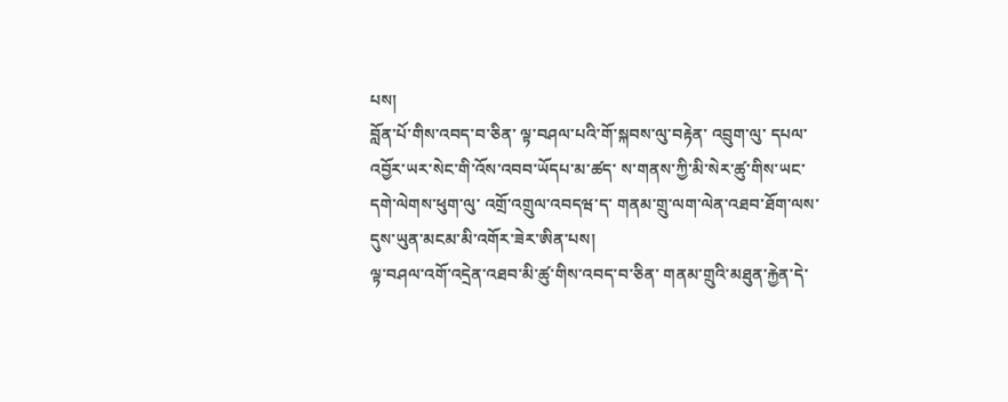པས།
བློན་པོ་གིས་འབད་བ་ཅིན་ ལྟ་བཤལ་པའི་གོ་སྐབས་ལུ་བརྟེན་ འབྲུག་ལུ་ དཔལ་འབྱོར་ཡར་སེང་གི་འོས་འབབ་ཡོདཔ་མ་ཚད་ ས་གནས་ཀྱི་མི་སེར་ཚུ་གིས་ཡང་ དགེ་ལེགས་ཕུག་ལུ་ འགྲོ་འགྲུལ་འབདཝ་ད་ གནམ་གྲུ་ལག་ལེན་འཐབ་ཐོག་ལས་ དུས་ཡུན་མངམ་མི་འགོར་ཟེར་ཨིན་པས།
ལྟ་བཤལ་འགོ་འདྲེན་འཐབ་མི་ཚུ་གིས་འབད་བ་ཅིན་ གནམ་གྲུའི་མཐུན་རྐྱེན་དེ་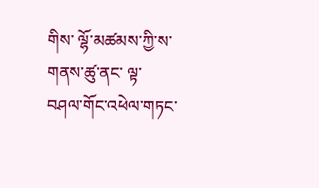གིས་ ལྷོ་མཚམས་ཀྱི་ས་གནས་ཚུ་ནང་ ལྟ་བཤལ་གོང་འཕེལ་གཏང་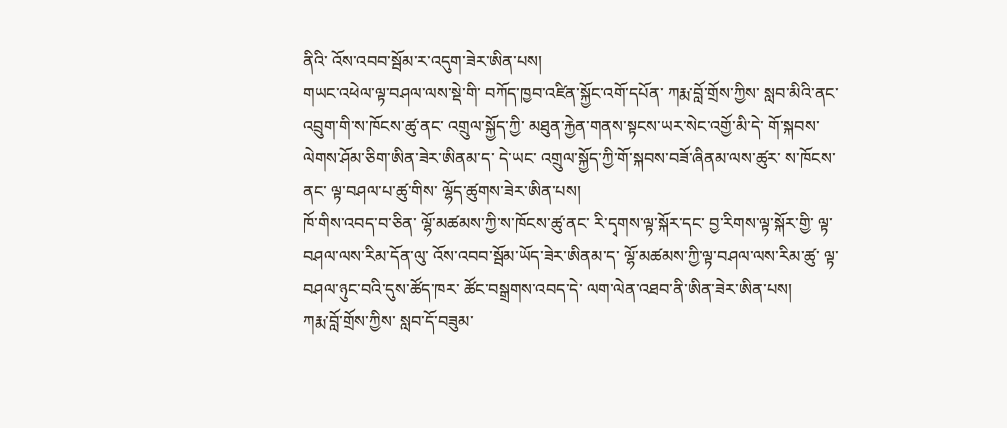ནིའི་ འོས་འབབ་སྦོམ་ར་འདུག་ཟེར་ཨིན་པས།
གཡང་འཕེལ་ལྟ་བཤལ་ལས་སྡེ་གི་ བཀོད་ཁྱབ་འཛིན་སྐྱོང་འགོ་དཔོན་ ཀརྨ་བློ་གྲོས་ཀྱིས་ སླབ་མིའི་ནང་ འབྲུག་གི་ས་ཁོངས་ཚུ་ནང་ འགྲུལ་སྐྱོད་ཀྱི་ མཐུན་རྐྱེན་གནས་སྟངས་ཡར་སེང་འགྱོ་མི་དེ་ གོ་སྐབས་ལེགས་ཤོམ་ཅིག་ཨིན་ཟེར་ཨིནམ་ད་ དེ་ཡང་ འགྲུལ་སྐྱོད་ཀྱི་གོ་སྐབས་བཟོ་ཞིནམ་ལས་ཚུར་ ས་ཁོངས་ནང་ ལྟ་བཤལ་པ་ཚུ་གིས་ ལྷོད་ཚུགས་ཟེར་ཨིན་པས།
ཁོ་གིས་འབད་བ་ཅིན་ ལྷོ་མཚམས་ཀྱི་ས་ཁོངས་ཚུ་ནང་ རི་དྭགས་ལྟ་སྐོར་དང་ བྱ་རིགས་ལྟ་སྐོར་གྱི་ ལྟ་བཤལ་ལས་རིམ་དོན་ལུ་ འོས་འབབ་སྦོམ་ཡོད་ཟེར་ཨིནམ་ད་ ལྷོ་མཚམས་ཀྱི་ལྟ་བཤལ་ལས་རིམ་ཚུ་ ལྟ་བཤལ་ཉུང་བའི་དུས་ཚོད་ཁར་ ཚོང་བསྒྲགས་འབད་དེ་ ལག་ལེན་འཐབ་ནི་ཨིན་ཟེར་ཨིན་པས།
ཀརྨ་བློ་གྲོས་ཀྱིས་ སླབ་དོ་བཟུམ་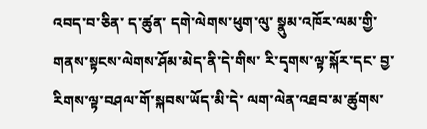འབད་བ་ཅིན་ ད་ཚུན་ དགེ་ལེགས་ཕུག་ལུ་ སྣུམ་འཁོར་ལམ་གྱི་ གནས་སྟངས་ལེགས་ཤོམ་མེད་ནི་དེ་གིས་ རི་དྭགས་ལྟ་སྐོར་དང་ བྱ་རིགས་ལྟ་བཤལ་གོ་སྐབས་ཡོད་མི་དེ་ ལག་ལེན་འཐབ་མ་ཚུགས་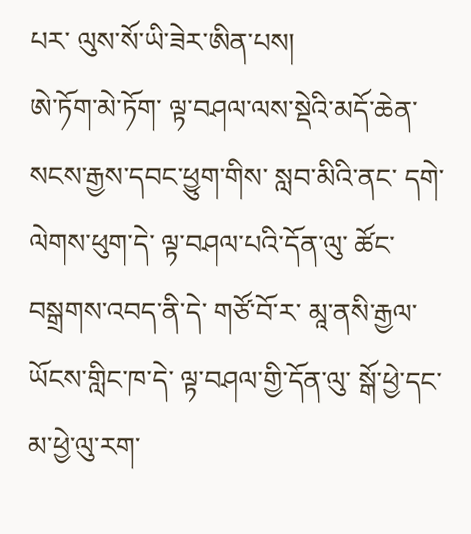པར་ ལུས་སོ་ཡི་ཟེར་ཨིན་པས།
ཨེ་ཏོག་མེ་ཏོག་ ལྟ་བཤལ་ལས་སྡེའི་མདོ་ཆེན་ སངས་རྒྱས་དབང་ཕྱུག་གིས་ སླབ་མིའི་ནང་ དགེ་ལེགས་ཕུག་དེ་ ལྟ་བཤལ་པའི་དོན་ལུ་ ཚོང་བསྒྲགས་འབད་ནི་དེ་ གཙོ་བོ་ར་ མཱ་ནསི་རྒྱལ་ཡོངས་གླིང་ཁ་དེ་ ལྟ་བཤལ་གྱི་དོན་ལུ་ སྒོ་ཕྱེ་དང་ མ་ཕྱེ་ལུ་རག་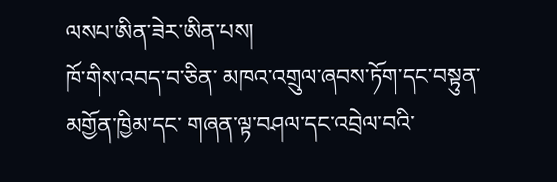ལསཔ་ཨིན་ཟེར་ཨིན་པས།
ཁོ་གིས་འབད་བ་ཅིན་ མཁའ་འགྲུལ་ཞབས་ཏོག་དང་བསྟུན་ མགྱོན་ཁྱིམ་དང་ གཞན་ལྟ་བཤལ་དང་འབྲེལ་བའི་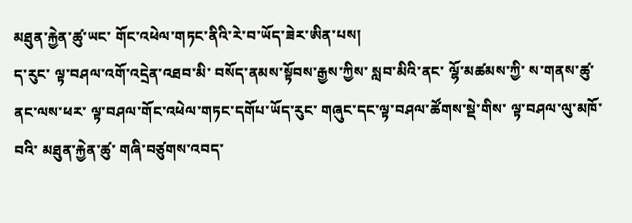མཐུན་རྐྱེན་ཚུ་ཡང་ གོང་འཕེལ་གཏང་ནིའི་རེ་བ་ཡོད་ཟེར་ཨིན་པས།
ད་རུང་ ལྟ་བཤལ་འགོ་འདྲེན་འཐབ་མི་ བསོད་ནམས་སྟོབས་རྒྱས་ཀྱིས་ སླབ་མིའི་ནང་ ལྷོ་མཚམས་ཀྱི་ ས་གནས་ཚུ་ནང་ལས་ཕར་ ལྟ་བཤལ་གོང་འཕེལ་གཏང་དགོཔ་ཡོད་རུང་ གཞུང་དང་ལྟ་བཤལ་ཚོགས་སྡེ་གིས་ ལྟ་བཤལ་ལུ་མཁོ་བའི་ མཐུན་རྐྱེན་ཚུ་ གཞི་བཙུགས་འབད་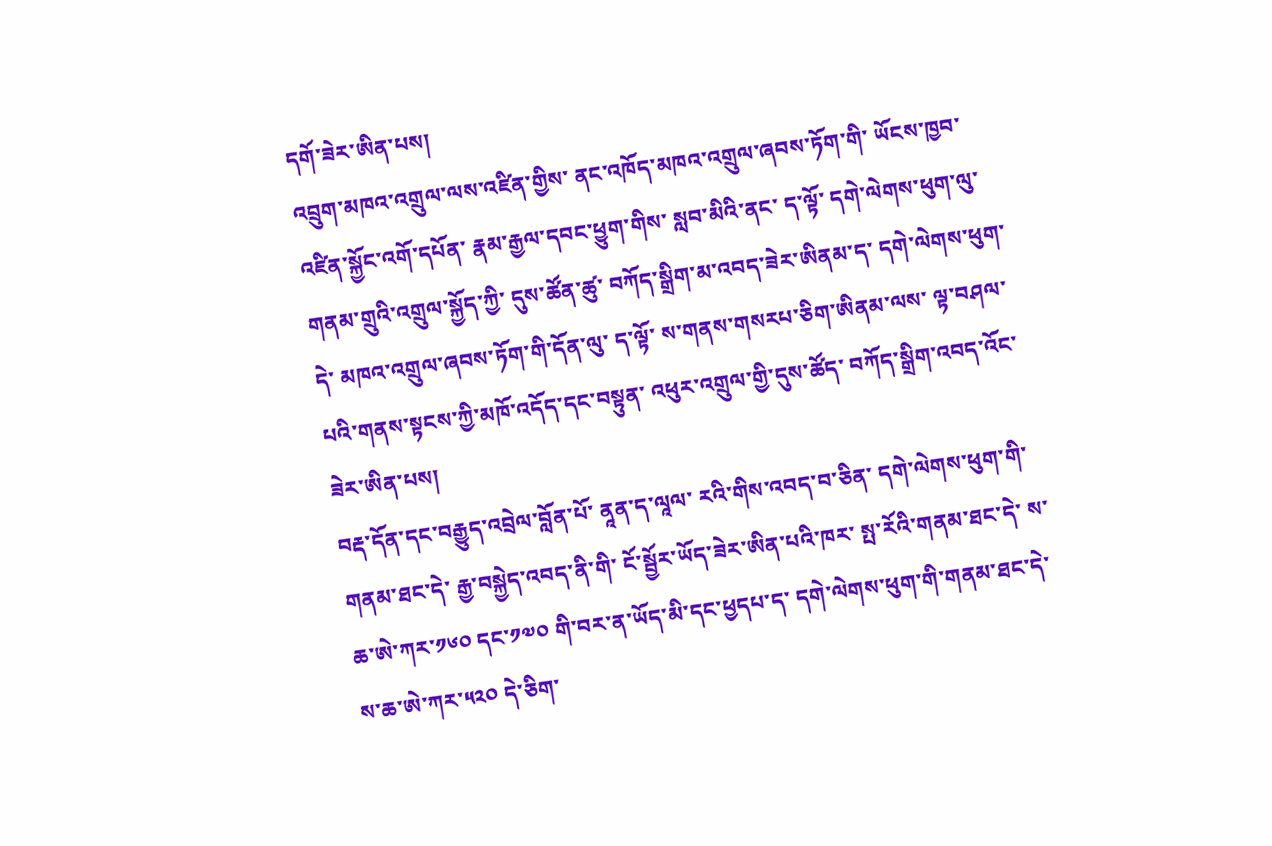དགོ་ཟེར་ཨིན་པས།
འབྲུག་མཁའ་འགྲུལ་ལས་འཛིན་གྱིས་ ནང་འཁོད་མཁའ་འགྲུལ་ཞབས་ཏོག་གི་ ཡོངས་ཁྱབ་འཛིན་སྐྱོང་འགོ་དཔོན་ རྣམ་རྒྱལ་དབང་ཕྱུག་གིས་ སླབ་མིའི་ནང་ ད་ལྟོ་ དགེ་ལེགས་ཕུག་ལུ་གནམ་གྲུའི་འགྲུལ་སྐྱོད་ཀྱི་ དུས་ཚོན་ཚུ་ བཀོད་སྒྲིག་མ་འབད་ཟེར་ཨིནམ་ད་ དགེ་ལེགས་ཕུག་དེ་ མཁའ་འགྲུལ་ཞབས་ཏོག་གི་དོན་ལུ་ ད་ལྟོ་ ས་གནས་གསརཔ་ཅིག་ཨིནམ་ལས་ ལྟ་བཤལ་པའི་གནས་སྟངས་ཀྱི་མཁོ་འདོད་དང་བསྟུན་ འཕུར་འགྲུལ་གྱི་དུས་ཚོད་ བཀོད་སྒྲིག་འབད་འོང་ཟེར་ཨིན་པས།
བརྡ་དོན་དང་བརྒྱུད་འབྲེལ་བློན་པོ་ ནཱན་ད་ལཱལ་ རའི་གིས་འབད་བ་ཅིན་ དགེ་ལེགས་ཕུག་གི་གནམ་ཐང་དེ་ རྒྱ་བསྐྱེད་འབད་ནི་གི་ ངོ་སྦྱོར་ཡོད་ཟེར་ཨིན་པའི་ཁར་ སྤ་རོའི་གནམ་ཐང་དེ་ ས་ཆ་ཨེ་ཀར་༡༦༠ དང་༡༧༠ གི་བར་ན་ཡོད་མི་དང་ཕྱདཔ་ད་ དགེ་ལེགས་ཕུག་གི་གནམ་ཐང་དེ་ ས་ཆ་ཨེ་ཀར་༥༢༠ དེ་ཅིག་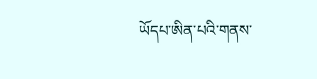ཡོདཔ་ཨིན་པའི་གནས་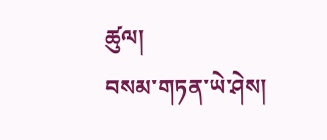ཚུལ།
བསམ་གཏན་ཡེ་ཤེས།